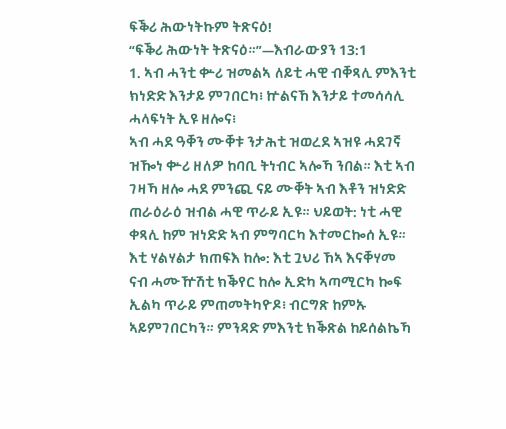ፍቕሪ ሕውነትኩም ትጽናዕ!
“ፍቕሪ ሕውነት ትጽናዕ።”—እብራውያን 13:1
1. ኣብ ሓንቲ ቍሪ ዝመልኣ ለይቲ ሓዊ ብቐጻሊ ምእንቲ ክነድድ እንታይ ምገበርካ፧ ኵልናኸ እንታይ ተመሳሳሊ ሓላፍነት ኢዩ ዘሎና፧
ኣብ ሓደ ዓቐን ሙቐቱ ንታሕቲ ዝወረደ ኣዝዩ ሓደገኛ ዝዀነ ቍሪ ዘለዎ ከባቢ ትነብር ኣሎኻ ንበል። እቲ ኣብ ገዛኻ ዘሎ ሓደ ምንጪ ናይ ሙቐት ኣብ እቶን ዝነድድ ጠራዕራዕ ዝብል ሓዊ ጥራይ ኢዩ። ህይወት: ነቲ ሓዊ ቀጻሊ ከም ዝነድድ ኣብ ምግባርካ እተመርኰሰ ኢዩ። እቲ ሃልሃልታ ክጠፍእ ከሎ: እቲ ጓህሪ ኸኣ እናቐሃመ ናብ ሓሙዅሽቲ ክቕየር ከሎ ኢድካ ኣጣሚርካ ኰፍ ኢልካ ጥራይ ምጠመትካዮዶ፧ ብርግጽ ከምኡ ኣይምገበርካን። ምንዳድ ምእንቲ ክቕጽል ከይሰልኬኻ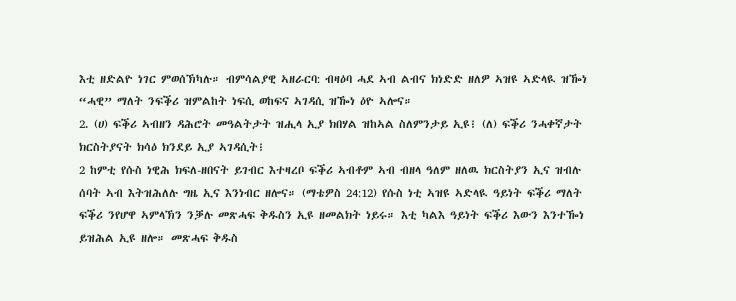እቲ ዘድልዮ ነገር ምወሰኽካሉ። ብምሳልያዊ ኣዘራርባ: ብዛዕባ ሓደ ኣብ ልብና ክነድድ ዘለዎ ኣዝዩ ኣድላዪ ዝዀነ “ሓዊ” ማለት ንፍቕሪ ዝምልከት ነፍሲ ወከፍና ኣገዳሲ ዝዀነ ዕዮ ኣሎና።
2. (ሀ) ፍቕሪ ኣብዘን ዳሕሮት መዓልትታት ዝሒላ ኢያ ክበሃል ዝከኣል ስለምንታይ ኢዩ፧ (ለ) ፍቕሪ ንሓቀኛታት ክርስትያናት ክሳዕ ክንደይ ኢያ ኣገዳሲት፧
2 ከምቲ የሱስ ነዊሕ ክፍለ-ዘበናት ይገብር እተዛረቦ ፍቕሪ ኣብቶም ኣብ ብዘላ ዓለም ዘለዉ ክርስትያን ኢና ዝብሉ ሰባት ኣብ እትዝሕለሉ ግዜ ኢና እንነብር ዘሎና። (ማቴዎስ 24:12) የሱስ ነቲ ኣዝዩ ኣድላዪ ዓይነት ፍቕሪ ማለት ፍቕሪ ንየሆዋ ኣምላኽን ንቓሉ መጽሓፍ ቅዱስን ኢዩ ዘመልክት ነይሩ። እቲ ካልእ ዓይነት ፍቕሪ እውን እንተዀነ ይዝሕል ኢዩ ዘሎ። መጽሓፍ ቅዱስ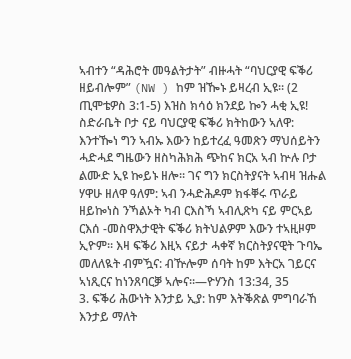ኣብተን “ዳሕሮት መዓልትታት” ብዙሓት “ባህርያዊ ፍቕሪ ዘይብሎም” (NW ) ከም ዝዀኑ ይዛረብ ኢዩ። (2 ጢሞቴዎስ 3:1-5) እዝስ ክሳዕ ክንደይ ኰን ሓቂ ኢዩ! ስድራቤት ቦታ ናይ ባህርያዊ ፍቕሪ ክትከውን ኣለዋ: እንተዀነ ግን ኣብኡ እውን ከይተረፈ ዓመጽን ማህሰይትን ሓድሓደ ግዜውን ዘስካሕክሕ ጭከና ክርአ ኣብ ኵሉ ቦታ ልሙድ ኢዩ ኰይኑ ዘሎ። ገና ግን ክርስትያናት ኣብዛ ዝሑል ሃዋሁ ዘለዋ ዓለም: ኣብ ንሓድሕዶም ክፋቐሩ ጥራይ ዘይኰነስ ንኻልኦት ካብ ርእስኻ ኣብሊጽካ ናይ ምርኣይ ርእሰ -መስዋእታዊት ፍቕሪ ክትህልዎም እውን ተኣዚዞም ኢዮም። እዛ ፍቕሪ እዚኣ ናይታ ሓቀኛ ክርስትያናዊት ጉባኤ መለለዪት ብምዃና: ብዅሎም ሰባት ከም እትርአ ገይርና ኣነጺርና ከነንጸባርቓ ኣሎና።—ዮሃንስ 13:34, 35
3. ፍቕሪ ሕውነት እንታይ ኢያ: ከም እትቕጽል ምግባራኸ እንታይ ማለት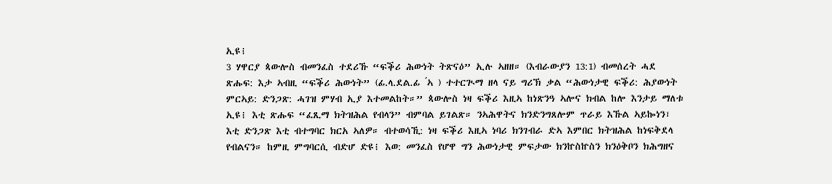ኢዩ፧
3 ሃዋርያ ጳውሎስ ብመንፈስ ተደሪኹ “ፍቕሪ ሕውነት ትጽናዕ” ኢሉ ኣዘዘ። (እብራውያን 13:1) ብመሰረት ሓደ ጽሑፍ: እታ ኣብዚ “ፍቕሪ ሕውነት” (ፊ.ላ.ደል.ፊ ΄ኣ ) ተተርጒማ ዘላ ናይ ግሪኽ ቃል “ሕውነታዊ ፍቕሪ: ሕያውነት ምርኣይ: ድንጋጽ: ሓገዝ ምሃብ ኢያ እተመልከት።” ጳውሎስ ነዛ ፍቕሪ እዚኣ ከነጽንዓ ኣሎና ክብል ከሎ እንታይ ማለቱ ኢዩ፧ እቲ ጽሑፍ “ፈጺማ ክትዝሕል የብላን” ብምባል ይገልጽ። ንኣሕዋትና ክንድንግጸሎም ጥራይ እኹል ኣይኰነን፣ እቲ ድንጋጽ እቲ ብተግባር ክርአ ኣለዎ። ብተወሳኺ: ነዛ ፍቕሪ እዚኣ ነባሪ ክንገብራ ድኣ እምበር ክትዝሕል ከነፍቅደላ የብልናን። ከምዚ ምግባርሲ ብድሆ ድዩ፧ እወ: መንፈስ የሆዋ ግን ሕውነታዊ ምፍታው ክንኵስኵስን ክንዕቅቦን ክሕግዘና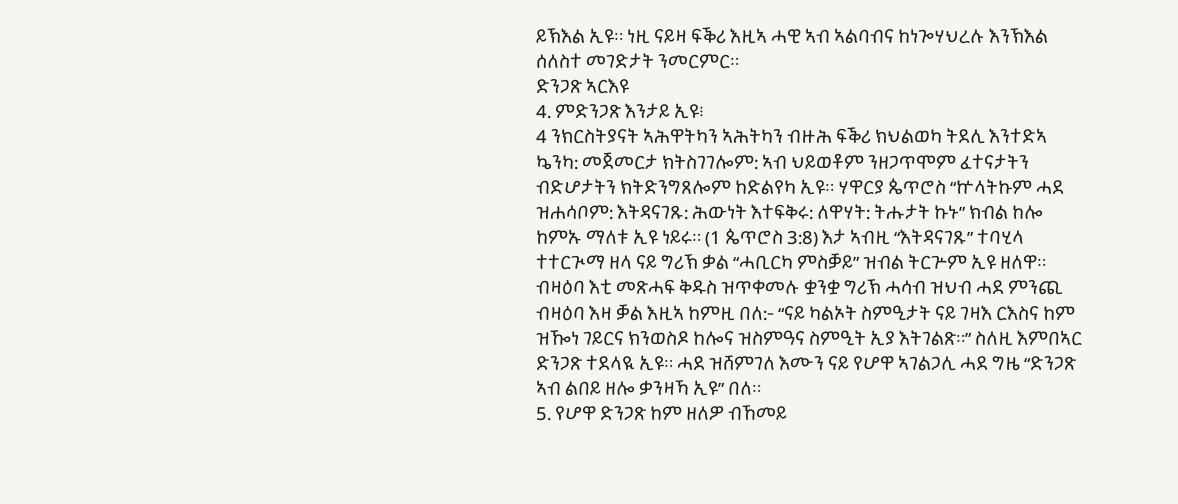ይኽእል ኢዩ። ነዚ ናይዛ ፍቕሪ እዚኣ ሓዊ ኣብ ኣልባብና ከነጐሃህረሉ እንኽእል ሰለስተ መገድታት ንመርምር።
ድንጋጽ ኣርእዩ
4. ምድንጋጽ እንታይ ኢዩ፧
4 ንክርስትያናት ኣሕዋትካን ኣሕትካን ብዙሕ ፍቕሪ ክህልወካ ትደሊ እንተድኣ ኴንካ: መጀመርታ ክትስገገሎም: ኣብ ህይወቶም ንዘጋጥሞም ፈተናታትን ብድሆታትን ክትድንግጸሎም ከድልየካ ኢዩ። ሃዋርያ ጴጥሮስ “ኵላትኩም ሓደ ዝሐሳቦም: እትዳናገጹ: ሕውነት እተፍቅሩ: ለዋሃት: ትሑታት ኩኑ” ክብል ከሎ ከምኡ ማለቱ ኢዩ ነይሩ። (1 ጴጥሮስ 3:8) እታ ኣብዚ “እትዳናገጹ” ተባሂላ ተተርጒማ ዘላ ናይ ግሪኽ ቃል “ሓቢርካ ምስቓይ” ዝብል ትርጕም ኢዩ ዘለዋ። ብዛዕባ እቲ መጽሓፍ ቅዱስ ዝጥቀመሉ ቋንቋ ግሪኽ ሓሳብ ዝህብ ሓደ ምንጪ ብዛዕባ እዛ ቓል እዚኣ ከምዚ በለ:- “ናይ ካልኦት ስምዒታት ናይ ገዛእ ርእስና ከም ዝዀነ ገይርና ክንወስዶ ከሎና ዝስምዓና ስምዒት ኢያ እትገልጽ።” ስለዚ እምበኣር ድንጋጽ ተደላዪ ኢዩ። ሓደ ዝሸምገለ እሙን ናይ የሆዋ ኣገልጋሊ ሓደ ግዜ “ድንጋጽ ኣብ ልበይ ዘሎ ቃንዛኻ ኢዩ” በለ።
5. የሆዋ ድንጋጽ ከም ዘለዎ ብኸመይ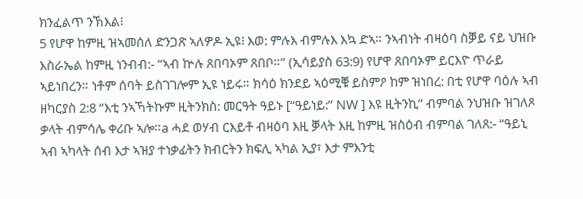ክንፈልጥ ንኽእል፧
5 የሆዋ ከምዚ ዝኣመሰለ ድንጋጽ ኣለዎዶ ኢዩ፧ እወ: ምሉእ ብምሉእ እኳ ድኣ። ንኣብነት ብዛዕባ ስቓይ ናይ ህዝቡ እስራኤል ከምዚ ነንብብ:- “ኣብ ኵሉ ጸበባኦም ጸበቦ።” (ኢሳይያስ 63:9) የሆዋ ጸበባኦም ይርእዮ ጥራይ ኣይነበረን። ነቶም ሰባት ይስገገሎም ኢዩ ነይሩ። ክሳዕ ክንደይ ኣዕሚቑ ይስምዖ ከም ዝነበረ: በቲ የሆዋ ባዕሉ ኣብ ዘካርያስ 2:8 “እቲ ንኣኻትኩም ዚትንክስ: መርዓት ዓይኑ [“ዓይነይ:” NW ] እዩ ዚትንኪ” ብምባል ንህዝቡ ዝገለጾ ቃላት ብምሳሌ ቀሪቡ ኣሎ።a ሓደ ወሃብ ርእይቶ ብዛዕባ እዚ ቓላት እዚ ከምዚ ዝስዕብ ብምባል ገለጸ:- “ዓይኒ ኣብ ኣካላት ሰብ እታ ኣዝያ ተነቃፊትን ክብርትን ክፍሊ ኣካል ኢያ፣ እታ ምእንቲ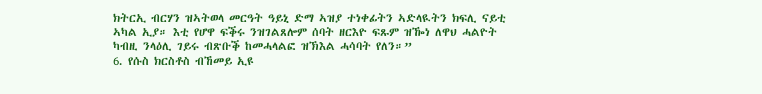ክትርኢ ብርሃን ዝኣትወላ መርዓት ዓይኒ ድማ ኣዝያ ተነቀፊትን ኣድላዪትን ክፍሊ ናይቲ ኣካል ኢያ። እቲ የሆዋ ፍቕሩ ንዝገልጸሎም ሰባት ዘርእዮ ፍጹም ዝዀነ ለዋህ ሓልዮት ካብዚ ንላዕሊ ገይሩ ብጽቡቕ ከመሓላልፎ ዝኽእል ሓሳባት የለን።”
6. የሱስ ክርስቶስ ብኸመይ ኢዩ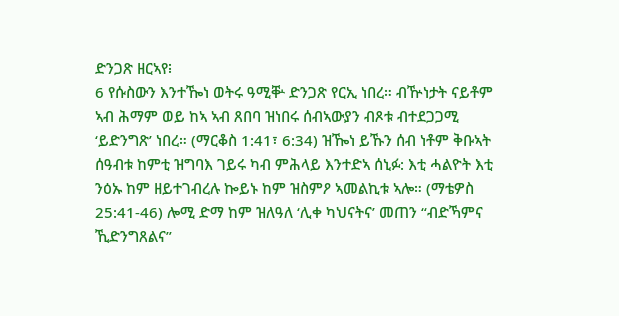ድንጋጽ ዘርኣየ፧
6 የሱስውን እንተዀነ ወትሩ ዓሚቝ ድንጋጽ የርኢ ነበረ። ብዅነታት ናይቶም ኣብ ሕማም ወይ ከኣ ኣብ ጸበባ ዝነበሩ ሰብኣውያን ብጾቱ ብተደጋጋሚ ‘ይድንግጽ’ ነበረ። (ማርቆስ 1:41፣ 6:34) ዝዀነ ይኹን ሰብ ነቶም ቅቡኣት ሰዓብቱ ከምቲ ዝግባእ ገይሩ ካብ ምሕላይ እንተድኣ ሰኒፉ: እቲ ሓልዮት እቲ ንዕኡ ከም ዘይተገብረሉ ኰይኑ ከም ዝስምዖ ኣመልኪቱ ኣሎ። (ማቴዎስ 25:41-46) ሎሚ ድማ ከም ዝለዓለ ‘ሊቀ ካህናትና’ መጠን “ብድኻምና ኺድንግጸልና”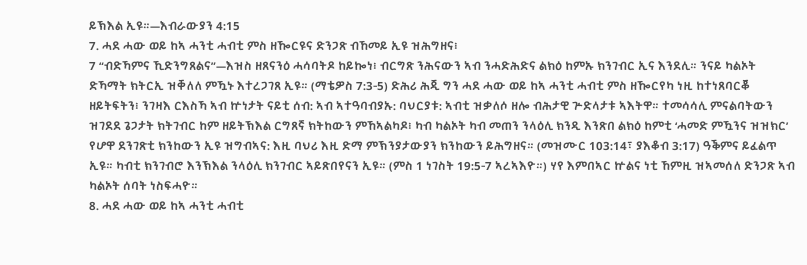ይኽእል ኢዩ።—እብራውያን 4:15
7. ሓደ ሓው ወይ ከኣ ሓንቲ ሓብቲ ምስ ዘዀርዩና ድንጋጽ ብኸመይ ኢዩ ዝሕግዘና፧
7 “ብድኻምና ኺድንግጸልና”—እዝስ ዘጸናንዕ ሓሳባትዶ ከይኰነ፧ ብርግጽ ንሕናውን ኣብ ንሓድሕድና ልክዕ ከምኡ ክንገብር ኢና እንደሊ። ንናይ ካልኦት ድኻማት ክትርኢ ዝቐለለ ምዃኑ እተረጋገጸ ኢዩ። (ማቴዎስ 7:3-5) ድሕሪ ሕጂ ግን ሓደ ሓው ወይ ከኣ ሓንቲ ሓብቲ ምስ ዘዀርየካ ነዚ ከተነጸባርቖ ዘይትፍትን፧ ንገዛእ ርእስኻ ኣብ ኵነታት ናይቲ ሰብ: ኣብ ኣተዓባብያኡ: ባህርያቱ: ኣብቲ ዝቃለሶ ዘሎ ብሕታዊ ጕድላታቱ ኣእትዋ። ተመሳሳሊ ምናልባትውን ዝገደደ ጌጋታት ክትገብር ከም ዘይትኽእል ርግጸኛ ክትከውን ምኸኣልካዶ፧ ካብ ካልኦት ካብ መጠን ንላዕሊ ክንዲ እንጽበ ልክዕ ከምቲ ‘ሓመድ ምዃንና ዝዝክር’ የሆዋ ደንገጽቲ ክንከውን ኢዩ ዝግብኣና: እዚ ባህሪ እዚ ድማ ምኽንያታውያን ክንከውን ይሕግዘና። (መዝሙር 103:14፣ ያእቆብ 3:17) ዓቕምና ይፈልጥ ኢዩ። ካብቲ ክንገብሮ እንኽእል ንላዕሊ ክንገብር ኣይጽበየናን ኢዩ። (ምስ 1 ነገስት 19:5-7 ኣረኣእዮ።) ሃየ እምበኣር ኵልና ነቲ ኸምዚ ዝኣመሰለ ድንጋጽ ኣብ ካልኦት ሰባት ነስፍሓዮ።
8. ሓደ ሓው ወይ ከኣ ሓንቲ ሓብቲ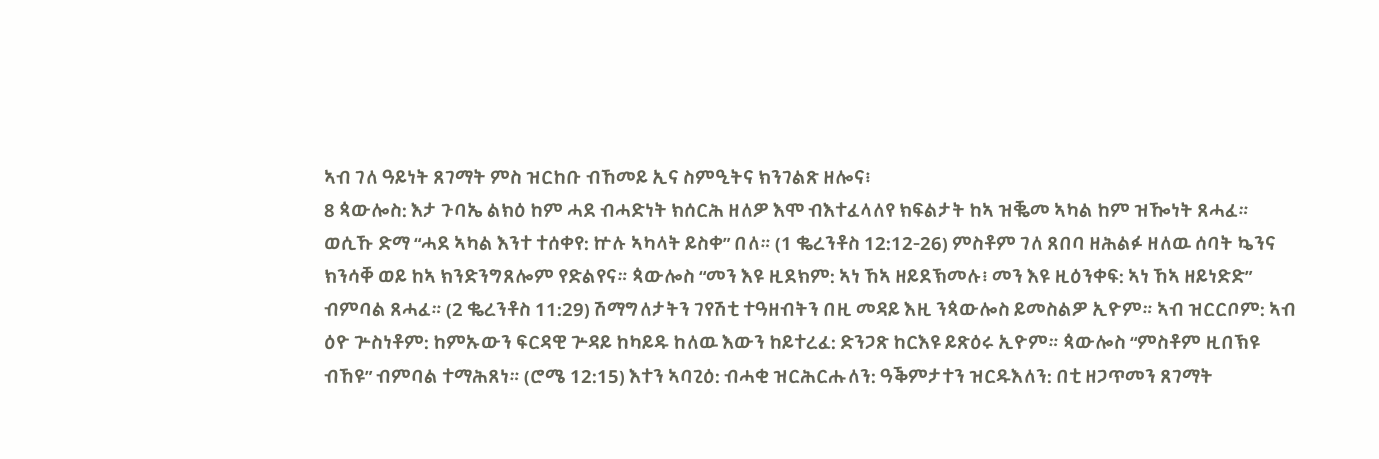ኣብ ገለ ዓይነት ጸገማት ምስ ዝርከቡ ብኸመይ ኢና ስምዒትና ክንገልጽ ዘሎና፧
8 ጳውሎስ: እታ ጉባኤ ልክዕ ከም ሓደ ብሓድነት ክሰርሕ ዘለዎ እሞ ብእተፈላለየ ክፍልታት ከኣ ዝቘመ ኣካል ከም ዝዀነት ጸሓፈ። ወሲኹ ድማ “ሓደ ኣካል እንተ ተሰቀየ: ኵሉ ኣካላት ይስቀ” በለ። (1 ቈረንቶስ 12:12-26) ምስቶም ገለ ጸበባ ዘሕልፉ ዘለዉ ሰባት ኴንና ክንሳቐ ወይ ከኣ ክንድንግጸሎም የድልየና። ጳውሎስ “መን እዩ ዚደክም: ኣነ ኸኣ ዘይደኽመሉ፧ መን እዩ ዚዕንቀፍ: ኣነ ኸኣ ዘይነድድ” ብምባል ጸሓፈ። (2 ቈረንቶስ 11:29) ሽማግለታትን ገየሽቲ ተዓዘብትን በዚ መዳይ እዚ ንጳውሎስ ይመስልዎ ኢዮም። ኣብ ዝርርቦም: ኣብ ዕዮ ጕስነቶም: ከምኡውን ፍርዳዊ ጕዳይ ከካይዱ ከለዉ እውን ከይተረፈ: ድንጋጽ ከርእዩ ይጽዕሩ ኢዮም። ጳውሎስ “ምስቶም ዚበኽዩ ብኸዩ” ብምባል ተማሕጸነ። (ሮሜ 12:15) እተን ኣባጊዕ: ብሓቂ ዝርሕርሑለን: ዓቕምታተን ዝርዱእለን: በቲ ዘጋጥመን ጸገማት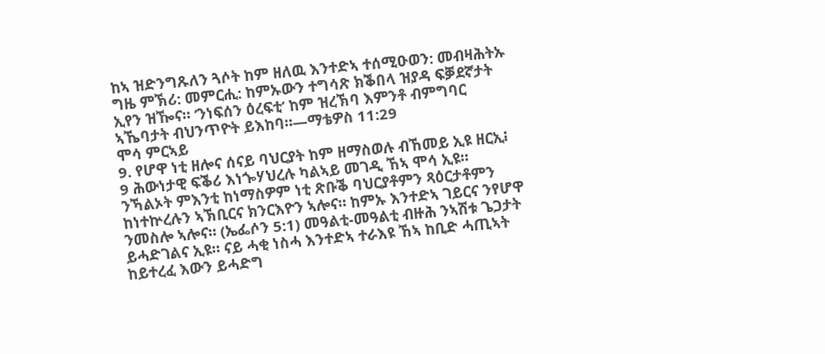ከኣ ዝድንግጹለን ጓሶት ከም ዘለዉ እንተድኣ ተሰሚዑወን: መብዛሕትኡ ግዜ ምኽሪ: መምርሒ: ከምኡውን ተግሳጽ ክቕበላ ዝያዳ ፍቓደኛታት ኢየን ዝዀና። ‘ንነፍሰን ዕረፍቲ’ ከም ዝረኽባ እምንቶ ብምግባር ኣኼባታት ብህንጥዮት ይእከባ።—ማቴዎስ 11:29
ሞሳ ምርኣይ
9. የሆዋ ነቲ ዘሎና ሰናይ ባህርያት ከም ዘማስወሉ ብኸመይ ኢዩ ዘርኢ፧
9 ሕውነታዊ ፍቕሪ እነጐሃህረሉ ካልኣይ መገዲ ኸኣ ሞሳ ኢዩ። ንኻልኦት ምእንቲ ከነማስዎም ነቲ ጽቡቕ ባህርያቶምን ጻዕርታቶምን ከነተኵረሉን ኣኽቢርና ክንርእዮን ኣሎና። ከምኡ እንተድኣ ገይርና ንየሆዋ ንመስሎ ኣሎና። (ኤፌሶን 5:1) መዓልቲ-መዓልቲ ብዙሕ ንኣሽቱ ጌጋታት ይሓድገልና ኢዩ። ናይ ሓቂ ነስሓ እንተድኣ ተራእዩ ኸኣ ከቢድ ሓጢኣት ከይተረፈ እውን ይሓድግ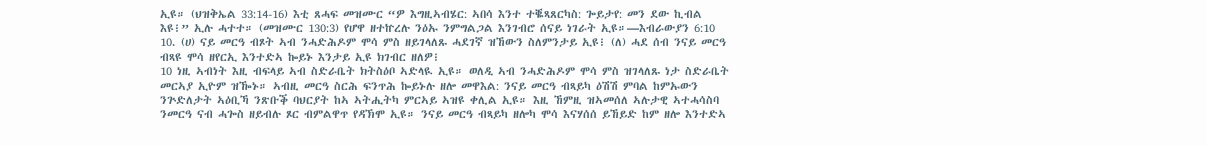ኢዩ። (ህዝቅኤል 33:14-16) እቲ ጸሓፍ መዝሙር “ዎ እግዚኣብሄር: ኣበሳ እንተ ተቘጻጸርካስ: ጐይታየ: መን ደው ኪብል እዩ፧” ኢሉ ሓተተ። (መዝሙር 130:3) የሆዋ ዘተኵረሉ ንዕኡ ንምግልጋል እንገብሮ ሰናይ ነገራት ኢዩ።—እብራውያን 6:10
10. (ሀ) ናይ መርዓ ብጾት ኣብ ንሓድሕዶም ሞሳ ምስ ዘይገላለጹ ሓደገኛ ዝኸውን ስለምንታይ ኢዩ፧ (ለ) ሓደ ሰብ ንናይ መርዓ ብጻዩ ሞሳ ዘየርኢ እንተድኣ ኰይኑ እንታይ ኢዩ ክገብር ዘለዎ፧
10 ነዚ ኣብነት እዚ ብፍላይ ኣብ ስድራቤት ክትስዕቦ ኣድላዪ ኢዩ። ወለዲ ኣብ ንሓድሕዶም ሞሳ ምስ ዝገላለጹ ነታ ስድራቤት መርኣያ ኢዮም ዝዀኑ። ኣብዚ መርዓ ስርሕ ፍንጥሕ ኰይኑሉ ዘሎ መዋእል: ንናይ መርዓ ብጻይካ ዕሽሽ ምባል ከምኡውን ንጕድለታት ኣዕቢኻ ንጽቡቕ ባህርያት ከኣ ኣትሒትካ ምርኣይ ኣዝዩ ቀሊል ኢዩ። እዚ ኸምዚ ዝኣመሰለ ኣሉታዊ ኣተሓሳስባ ንመርዓ ናብ ሓጐስ ዘይብሉ ጾር ብምልዋጥ የዳኽሞ ኢዩ። ንናይ መርዓ ብጻይካ ዘሎካ ሞሳ እናሃሰሰ ይኸይድ ከም ዘሎ እንተድኣ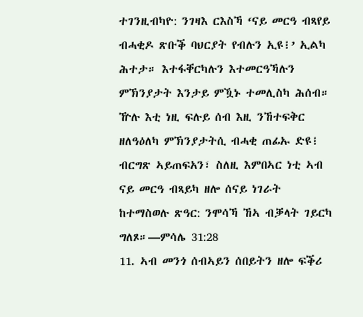ተገንዚብካዮ: ንገዛእ ርእስኻ ‘ናይ መርዓ ብጻየይ ብሓቂዶ ጽቡቕ ባህርያት የብሉን ኢዩ፧’ ኢልካ ሕተታ። እተፋቐርካሉን እተመርዓኻሉን ምኽንያታት እንታይ ምዃኑ ተመሊስካ ሕሰብ። ዅሉ እቲ ነዚ ፍሉይ ሰብ እዚ ንኸተፍቅር ዘለዓዕለካ ምኽንያታትሲ ብሓቂ ጠፊኡ ድዩ፧ ብርግጽ ኣይጠፍአን፣ ስለዚ እምበኣር ነቲ ኣብ ናይ መርዓ ብጻይካ ዘሎ ሰናይ ነገራት ከተማስወሉ ጽዓር: ንሞሳኻ ኸኣ ብቓላት ገይርካ ግለጾ።—ምሳሌ 31:28
11. ኣብ መንጎ ሰብኣይን ሰበይትን ዘሎ ፍቕሪ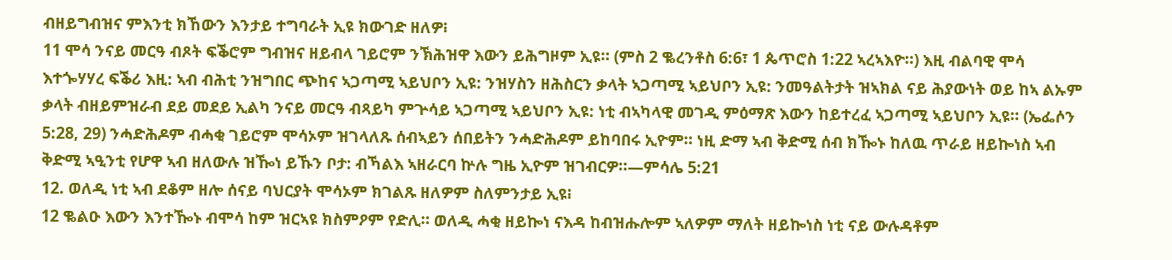ብዘይግብዝና ምእንቲ ክኸውን እንታይ ተግባራት ኢዩ ክውገድ ዘለዎ፧
11 ሞሳ ንናይ መርዓ ብጾት ፍቕሮም ግብዝና ዘይብላ ገይሮም ንኽሕዝዋ እውን ይሕግዞም ኢዩ። (ምስ 2 ቈረንቶስ 6:6፣ 1 ጴጥሮስ 1:22 ኣረኣእዮ።) እዚ ብልባዊ ሞሳ እተጐሃሃረ ፍቕሪ እዚ: ኣብ ብሕቲ ንዝግበር ጭከና ኣጋጣሚ ኣይህቦን ኢዩ: ንዝሃስን ዘሕስርን ቃላት ኣጋጣሚ ኣይህቦን ኢዩ: ንመዓልትታት ዝኣክል ናይ ሕያውነት ወይ ከኣ ልኡም ቃላት ብዘይምዝራብ ደይ መደይ ኢልካ ንናይ መርዓ ብጻይካ ምጕሳይ ኣጋጣሚ ኣይህቦን ኢዩ: ነቲ ብኣካላዊ መገዲ ምዕማጽ እውን ከይተረፈ ኣጋጣሚ ኣይህቦን ኢዩ። (ኤፌሶን 5:28, 29) ንሓድሕዶም ብሓቂ ገይሮም ሞሳኦም ዝገላለጹ ሰብኣይን ሰበይትን ንሓድሕዶም ይከባበሩ ኢዮም። ነዚ ድማ ኣብ ቅድሚ ሰብ ክዀኑ ከለዉ ጥራይ ዘይኰነስ ኣብ ቅድሚ ኣዒንቲ የሆዋ ኣብ ዘለውሉ ዝዀነ ይኹን ቦታ: ብኻልእ ኣዘራርባ ኵሉ ግዜ ኢዮም ዝገብርዎ።—ምሳሌ 5:21
12. ወለዲ ነቲ ኣብ ደቆም ዘሎ ሰናይ ባህርያት ሞሳኦም ክገልጹ ዘለዎም ስለምንታይ ኢዩ፧
12 ቈልዑ እውን እንተዀኑ ብሞሳ ከም ዝርኣዩ ክስምዖም የድሊ። ወለዲ ሓቂ ዘይኰነ ናእዳ ከብዝሑሎም ኣለዎም ማለት ዘይኰነስ ነቲ ናይ ውሉዳቶም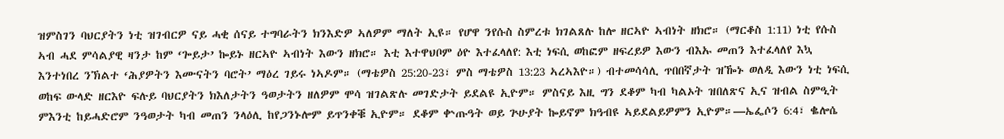ዝምስገን ባህርያትን ነቲ ዝገብርዎ ናይ ሓቂ ሰናይ ተግባራትን ክንእድዎ ኣለዎም ማለት ኢዩ። የሆዋ ንየሱስ ስምረቱ ክገልጸሉ ከሎ ዘርኣዮ ኣብነት ዘክሮ። (ማርቆስ 1:11) ነቲ የሱስ ኣብ ሓደ ምሳልያዊ ዛንታ ከም ‘ጐይታ’ ኰይኑ ዘርኣዮ ኣብነት እውን ዘክሮ። እቲ እተዋህቦም ዕዮ እተፈላለየ: እቲ ነፍሲ ወከፎም ዘፍረይዎ እውን ብእኡ መጠን እተፈላለየ እኳ እንተነበረ ንኽልተ ‘ሕያዎትን እሙናትን ባሮት’ ማዕረ ገይሩ ነኣዶም። (ማቴዎስ 25:20-23፣ ምስ ማቴዎስ 13:23 ኣረኣእዮ።) ብተመሳሳሊ ጥበበኛታት ዝዀኑ ወለዲ እውን ነቲ ነፍሲ ወከፍ ውላድ ዘርእዮ ፍሉይ ባህርያትን ክእለታትን ዓወታትን ዘለዎም ሞሳ ዝገልጽሉ መገድታት ይደልዩ ኢዮም። ምስናይ እዚ ግን ደቆም ካብ ካልኦት ዝበለጽና ኢና ዝብል ስምዒት ምእንቲ ከይሓድሮም ንዓወታት ካብ መጠን ንላዕሊ ከየጋንኑሎም ይጥንቀቑ ኢዮም። ደቆም ቍጡዓት ወይ ጕሁያት ኰይኖም ክዓብዩ ኣይደልይዎምን ኢዮም።—ኤፌሶን 6:4፣ ቈሎሴ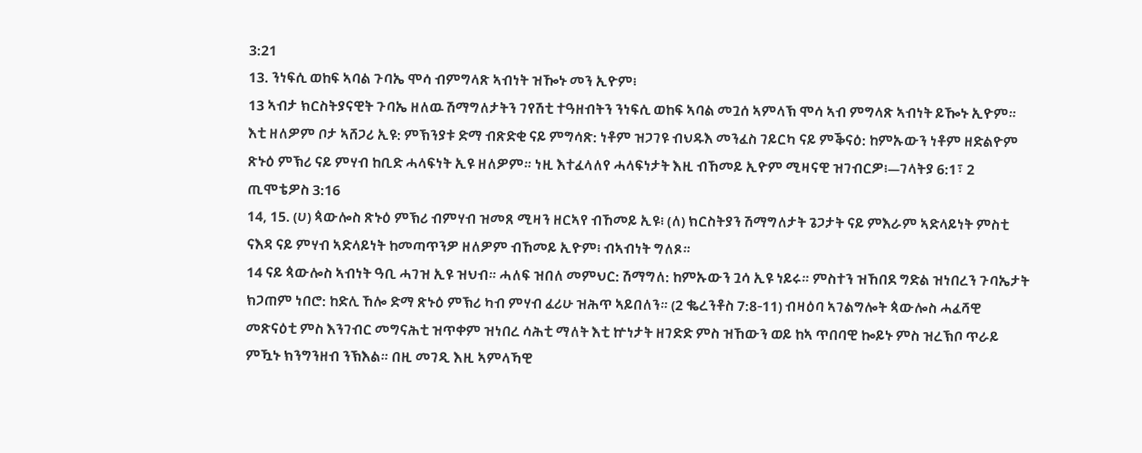3:21
13. ንነፍሲ ወከፍ ኣባል ጉባኤ ሞሳ ብምግላጽ ኣብነት ዝዀኑ መን ኢዮም፧
13 ኣብታ ክርስትያናዊት ጉባኤ ዘለዉ ሽማግለታትን ገየሽቲ ተዓዘብትን ንነፍሲ ወከፍ ኣባል መጓሰ ኣምላኽ ሞሳ ኣብ ምግላጽ ኣብነት ይዀኑ ኢዮም። እቲ ዘለዎም ቦታ ኣሸጋሪ ኢዩ: ምኽንያቱ ድማ ብጽድቂ ናይ ምግሳጽ: ነቶም ዝጋገዩ ብህዱእ መንፈስ ገይርካ ናይ ምቕናዕ: ከምኡውን ነቶም ዘድልዮም ጽኑዕ ምኽሪ ናይ ምሃብ ከቢድ ሓላፍነት ኢዩ ዘለዎም። ነዚ እተፈላለየ ሓላፍነታት እዚ ብኸመይ ኢዮም ሚዛናዊ ዝገብርዎ፧—ገላትያ 6:1፣ 2 ጢሞቴዎስ 3:16
14, 15. (ሀ) ጳውሎስ ጽኑዕ ምኽሪ ብምሃብ ዝመጸ ሚዛን ዘርኣየ ብኸመይ ኢዩ፧ (ለ) ክርስትያን ሽማግለታት ጌጋታት ናይ ምእራም ኣድላይነት ምስቲ ናእዳ ናይ ምሃብ ኣድላይነት ከመጣጥንዎ ዘለዎም ብኸመይ ኢዮም፧ ብኣብነት ግለጾ።
14 ናይ ጳውሎስ ኣብነት ዓቢ ሓገዝ ኢዩ ዝህብ። ሓለፍ ዝበለ መምህር: ሽማግለ: ከምኡውን ጓሳ ኢዩ ነይሩ። ምስተን ዝኸበደ ግድል ዝነበረን ጉባኤታት ክጋጠም ነበሮ: ከድሊ ኸሎ ድማ ጽኑዕ ምኽሪ ካብ ምሃብ ፈሪሁ ዝሕጥ ኣይበለን። (2 ቈረንቶስ 7:8-11) ብዛዕባ ኣገልግሎት ጳውሎስ ሓፈሻዊ መጽናዕቲ ምስ እንገብር መግናሕቲ ዝጥቀም ዝነበረ ሳሕቲ ማለት እቲ ኵነታት ዘገድድ ምስ ዝኸውን ወይ ከኣ ጥበባዊ ኰይኑ ምስ ዝረኽቦ ጥራይ ምዃኑ ክንግንዘብ ንኽእል። በዚ መገዲ እዚ ኣምላኻዊ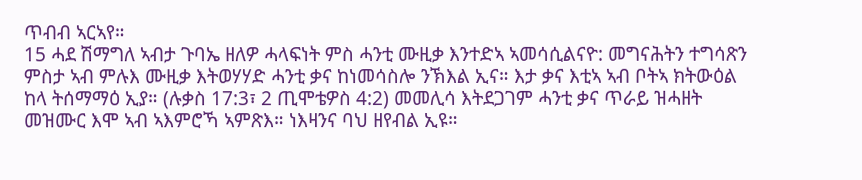ጥብብ ኣርኣየ።
15 ሓደ ሽማግለ ኣብታ ጉባኤ ዘለዎ ሓላፍነት ምስ ሓንቲ ሙዚቃ እንተድኣ ኣመሳሲልናዮ: መግናሕትን ተግሳጽን ምስታ ኣብ ምሉእ ሙዚቃ እትወሃሃድ ሓንቲ ቃና ከነመሳስሎ ንኽእል ኢና። እታ ቃና እቲኣ ኣብ ቦትኣ ክትውዕል ከላ ትሰማማዕ ኢያ። (ሉቃስ 17:3፣ 2 ጢሞቴዎስ 4:2) መመሊሳ እትደጋገም ሓንቲ ቃና ጥራይ ዝሓዘት መዝሙር እሞ ኣብ ኣእምሮኻ ኣምጽእ። ነእዛንና ባህ ዘየብል ኢዩ።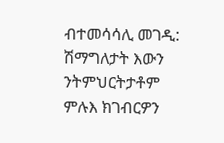ብተመሳሳሊ መገዲ: ሽማግለታት እውን ንትምህርትታቶም ምሉእ ክገብርዎን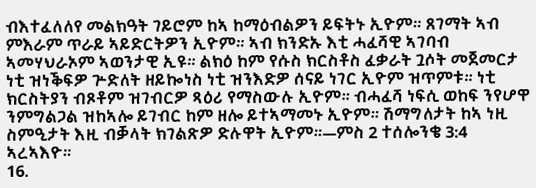ብእተፈለለየ መልክዓት ገይሮም ከኣ ከማዕብልዎን ይፍትኑ ኢዮም። ጸገማት ኣብ ምእራም ጥራይ ኣይድርትዎን ኢዮም። ኣብ ክንድኡ እቲ ሓፈሻዊ ኣገባብ ኣመሃህራኦም ኣወንታዊ ኢዩ። ልክዕ ከም የሱስ ክርስቶስ ፈቃራት ጓሶት መጀመርታ ነቲ ዝነቕፍዎ ጕድለት ዘይኰነስ ነቲ ዝንእድዎ ሰናይ ነገር ኢዮም ዝጥምቱ። ነቲ ክርስትያን ብጾቶም ዝገብርዎ ጻዕሪ የማስውሉ ኢዮም። ብሓፈሻ ነፍሲ ወከፍ ንየሆዋ ንምግልጋል ዝከኣሎ ይገብር ከም ዘሎ ይተኣማመኑ ኢዮም። ሽማግለታት ከኣ ነዚ ስምዒታት እዚ ብቓላት ክገልጽዎ ድሉዋት ኢዮም።—ምስ 2 ተሰሎንቄ 3:4 ኣረኣእዮ።
16.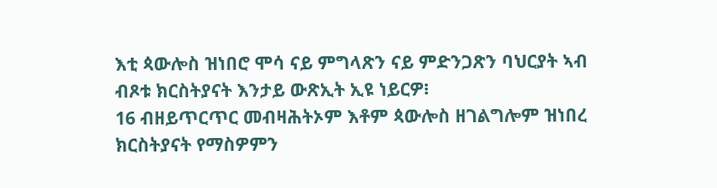እቲ ጳውሎስ ዝነበሮ ሞሳ ናይ ምግላጽን ናይ ምድንጋጽን ባህርያት ኣብ ብጾቱ ክርስትያናት እንታይ ውጽኢት ኢዩ ነይርዎ፧
16 ብዘይጥርጥር መብዛሕትኦም እቶም ጳውሎስ ዘገልግሎም ዝነበረ ክርስትያናት የማስዎምን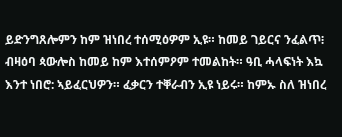ይድንግጸሎምን ከም ዝነበረ ተሰሚዕዎም ኢዩ። ከመይ ገይርና ንፈልጥ፧ ብዛዕባ ጳውሎስ ከመይ ከም እተሰምዖም ተመልከት። ዓቢ ሓላፍነት እኳ እንተ ነበሮ: ኣይፈርህዎን። ፈቃርን ተቐራብን ኢዩ ነይሩ። ከምኡ ስለ ዝነበረ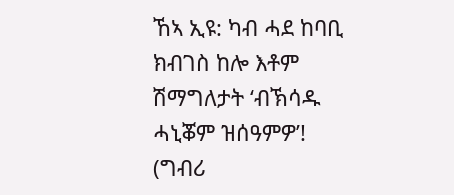ኸኣ ኢዩ: ካብ ሓደ ከባቢ ክብገስ ከሎ እቶም ሽማግለታት ‘ብኽሳዱ ሓኒቖም ዝሰዓምዎ’! (ግብሪ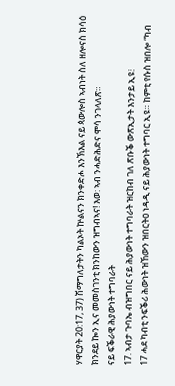ሃዋርያት 20:17, 37) ሽማግለታትን ካልኦት ኵልናን ክንቀድሖ እንኽእል ናይ ጳውሎስ ኣብነት ስለ ዘሎናስ ክሳዕ ክንደይ ኰን ኢና መመስገንቲ ክንከውን ዝግብኣና! እወ: ኣብ ንሓድሕድና ሞሳ ንገላለጽ።
ናይ ፍቕራዊ ሕያውነት ተግባራት
17. ኣብታ ጉባኤ ብዝግበር ናይ ሕያውነት ተግባራት ዝርከብ ገለ ጽቡቕ ውጽኢታት እንታይ ኢዩ፧
17 ሓደ ካብቲ ንፍቕሪ ሕውነት ዝኸውን ዝበርትዐ ነዳዲ ናይ ሕያውነት ተግባር ኢዩ። ከምቲ የሱስ ዝበሎ “ካብ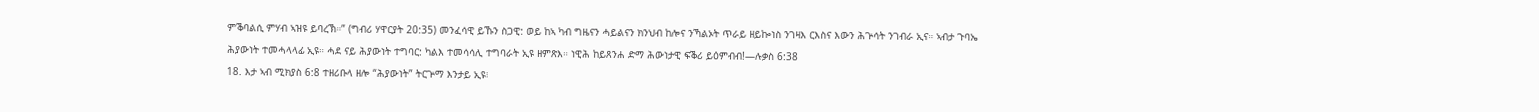ምቕባልሲ ምሃብ ኣዝዩ ይባረኽ።” (ግብሪ ሃዋርያት 20:35) መንፈሳዊ ይኹን ስጋዊ: ወይ ከኣ ካብ ግዜናን ሓይልናን ክንህብ ከሎና ንኻልኦት ጥራይ ዘይኰነስ ንገዛእ ርእስና እውን ሕጕሳት ንገብራ ኢና። ኣብታ ጉባኤ ሕያውነት ተመሓላላፊ ኢዩ። ሓደ ናይ ሕያውነት ተግባር: ካልእ ተመሳሳሊ ተግባራት ኢዩ ዘምጽእ። ነዊሕ ከይጸንሐ ድማ ሕውነታዊ ፍቕሪ ይዕምብብ!—ሉቃስ 6:38
18. እታ ኣብ ሚክያስ 6:8 ተዘሪቡላ ዘሎ “ሕያውነት” ትርጕማ እንታይ ኢዩ፧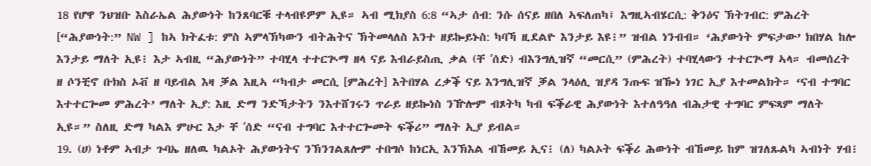18 የሆዋ ንህዝቡ እስራኤል ሕያውነት ከንጸባርቑ ተላብዩዎም ኢዩ። ኣብ ሚክያስ 6:8 “ኣታ ሰብ: ንሱ ሰናይ ዘበለ ኣፍለጠካ፤ እግዚኣብሄርሲ: ቅንዕና ኽትገብር: ምሕረት [“ሕያውነት:” NW ] ከኣ ክትፈቱ: ምስ ኣምላኽካውን ብትሕትና ኽትመላለስ እንተ ዘይኰይኑስ: ካባኻ ዚደልዮ እንታይ እዩ፧” ዝብል ነንብብ። ‘ሕያውነት ምፍታው’ ክበሃል ከሎ እንታይ ማለት ኢዩ፧ እታ ኣብዚ “ሕያውነት” ተባሂላ ተተርጒማ ዘላ ናይ እብራይስጢ ቃል (ቸ ʹሰድ) ብእንግሊዝኛ “መርሲ” (ምሕረት) ተባሂላውን ተተርጒማ ኣላ። ብመሰረት ዘ ሶንቺኖ ቡክስ ኦቭ ዘ ባይብል እዛ ቓል እዚኣ “ካብታ መርሲ [ምሕረት] እትበሃል ረቃቕ ናይ እንግሊዝኛ ቓል ንላዕሊ ዝያዳ ንጡፍ ዝዀነ ነገር ኢያ እተመልክት። ‘ናብ ተግባር እተተርጐመ ምሕረት’ ማለት ኢያ: እዚ ድማ ንድኻታትን ንእተሸገሩን ጥራይ ዘይኰነስ ንዅሎም ብጾትካ ካብ ፍቕራዊ ሕያውነት እተለዓዓለ ብሕታዊ ተግባር ምፍጻም ማለት ኢዩ።” ስለዚ ድማ ካልእ ምሁር እታ ቸ ʹሰድ “ናብ ተግባር እተተርጐመት ፍቕሪ” ማለት ኢያ ይብል።
19. (ሀ) ነቶም ኣብታ ጉባኤ ዘለዉ ካልኦት ሕያውነትና ንኽንገልጸሎም ተበግሶ ከነርኢ እንኽእል ብኸመይ ኢና፧ (ለ) ካልኦት ፍቕሪ ሕውነት ብኸመይ ከም ዝገለጹልካ ኣብነት ሃብ፧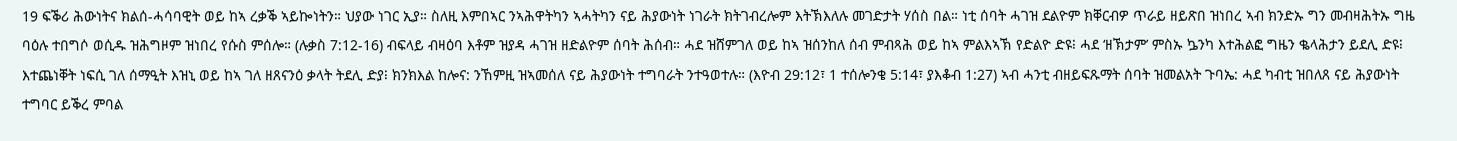19 ፍቕሪ ሕውነትና ክልሰ-ሓሳባዊት ወይ ከኣ ረቃቕ ኣይኰነትን። ህያው ነገር ኢያ። ስለዚ እምበኣር ንኣሕዋትካን ኣሓትካን ናይ ሕያውነት ነገራት ክትገብረሎም እትኽእለሉ መገድታት ሃሰስ በል። ነቲ ሰባት ሓገዝ ደልዮም ክቐርብዎ ጥራይ ዘይጽበ ዝነበረ ኣብ ክንድኡ ግን መብዛሕትኡ ግዜ ባዕሉ ተበግሶ ወሲዱ ዝሕግዞም ዝነበረ የሱስ ምሰሎ። (ሉቃስ 7:12-16) ብፍላይ ብዛዕባ እቶም ዝያዳ ሓገዝ ዘድልዮም ሰባት ሕሰብ። ሓደ ዝሸምገለ ወይ ከኣ ዝሰንከለ ሰብ ምብጻሕ ወይ ከኣ ምልእኣኽ የድልዮ ድዩ፧ ሓደ ‘ዘኽታም’ ምስኡ ኴንካ እተሕልፎ ግዜን ቈላሕታን ይደሊ ድዩ፧ እተጨነቐት ነፍሲ ገለ ሰማዒት እዝኒ ወይ ከኣ ገለ ዘጸናንዕ ቃላት ትደሊ ድያ፧ ክንክእል ከሎና: ንኸምዚ ዝኣመሰለ ናይ ሕያውነት ተግባራት ንተዓወተሉ። (እዮብ 29:12፣ 1 ተሰሎንቄ 5:14፣ ያእቆብ 1:27) ኣብ ሓንቲ ብዘይፍጹማት ሰባት ዝመልአት ጉባኤ: ሓደ ካብቲ ዝበለጸ ናይ ሕያውነት ተግባር ይቕረ ምባል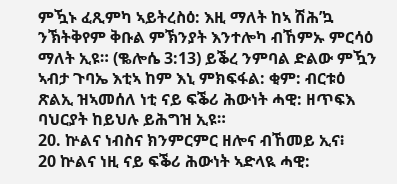ምዃኑ ፈጺምካ ኣይትረስዕ: እዚ ማለት ከኣ ሽሕ’ኳ ንኽትቅየም ቅቡል ምኽንያት እንተሎካ ብኸምኡ ምርሳዕ ማለት ኢዩ። (ቈሎሴ 3:13) ይቕረ ንምባል ድልው ምዃን ኣብታ ጉባኤ እቲኣ ከም እኒ ምክፍፋል: ቂም: ብርቱዕ ጽልኢ ዝኣመሰለ ነቲ ናይ ፍቕሪ ሕውነት ሓዊ: ዘጥፍእ ባህርያት ከይህሉ ይሕግዝ ኢዩ።
20. ኵልና ነብስና ክንምርምር ዘሎና ብኸመይ ኢና፧
20 ኵልና ነዚ ናይ ፍቕሪ ሕውነት ኣድላዪ ሓዊ: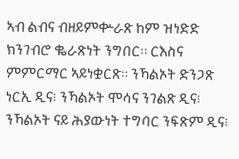ኣብ ልብና ብዘይምቍራጽ ከም ዝነድድ ክንገብሮ ቈራጽነት ንግበር። ርእስና ምምርማር ኣይነቋርጽ። ንኻልኦት ድንጋጽ ነርኢ ዲና፧ ንኻልኦት ሞሳና ንገልጽ ዲና፧ ንኻልኦት ናይ ሕያውነት ተግባር ንፍጽም ዲና፧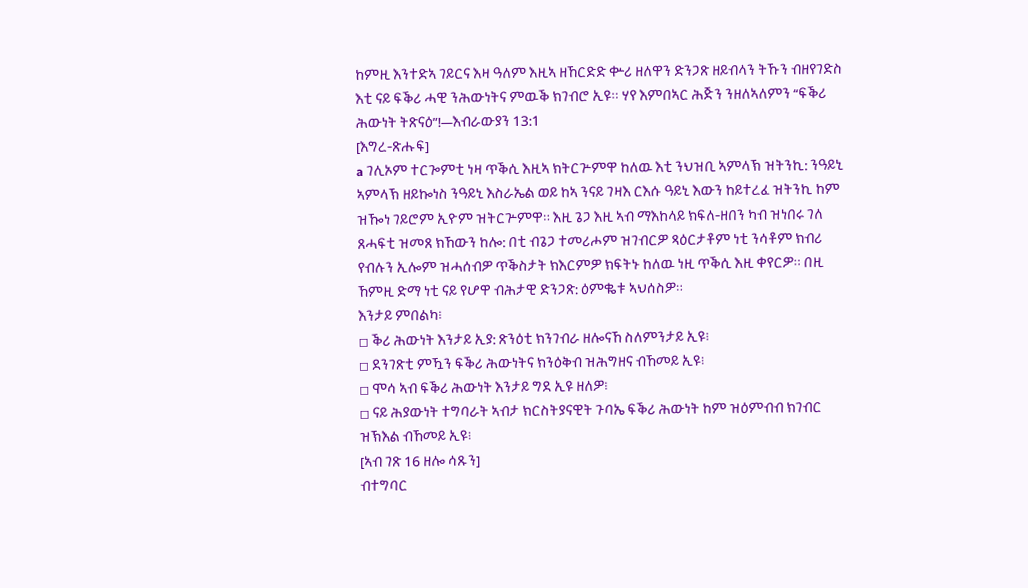ከምዚ እንተድኣ ገይርና እዛ ዓለም እዚኣ ዘኸርድድ ቍሪ ዘለዋን ድንጋጽ ዘይብላን ትኹን ብዘየገድስ እቲ ናይ ፍቕሪ ሓዊ ንሕውነትና ምዉቕ ክገብሮ ኢዩ። ሃየ እምበኣር ሕጅን ንዘለኣለምን “ፍቕሪ ሕውነት ትጽናዕ”!—እብራውያን 13:1
[እግረ-ጽሑፍ]
a ገሊኦም ተርጐምቲ ነዛ ጥቕሲ እዚኣ ክትርጕምዋ ከለዉ እቲ ንህዝቢ ኣምላኽ ዝትንኪ: ንዓይኒ ኣምላኽ ዘይኰነስ ንዓይኒ እስራኤል ወይ ከኣ ንናይ ገዛእ ርእሱ ዓይኒ እውን ከይተረፈ ዝትንኪ ከም ዝዀነ ገይሮም ኢዮም ዝትርጕምዋ። እዚ ጌጋ እዚ ኣብ ማእከላይ ክፍለ-ዘበን ካብ ዝነበሩ ገለ ጸሓፍቲ ዝመጸ ክኸውን ከሎ: በቲ ብጌጋ ተመሪሖም ዝገብርዎ ጻዕርታቶም ነቲ ንሳቶም ክብሪ የብሉን ኢሎም ዝሓሰብዎ ጥቕስታት ክእርምዎ ክፍትኑ ከለዉ ነዚ ጥቕሲ እዚ ቀየርዎ። በዚ ኸምዚ ድማ ነቲ ናይ የሆዋ ብሕታዊ ድንጋጽ: ዕምቈቱ ኣህሰስዎ።
እንታይ ምበልካ፧
◻ ቕሪ ሕውነት እንታይ ኢያ: ጽንዕቲ ክንገብራ ዘሎናኸ ስለምንታይ ኢዩ፧
◻ ደንገጽቲ ምዃን ፍቕሪ ሕውነትና ክንዕቅብ ዝሕግዘና ብኸመይ ኢዩ፧
◻ ሞሳ ኣብ ፍቕሪ ሕውነት እንታይ ግደ ኢዩ ዘለዎ፧
◻ ናይ ሕያውነት ተግባራት ኣብታ ክርስትያናዊት ጉባኤ ፍቕሪ ሕውነት ከም ዝዕምብብ ክገብር ዝኽእል ብኸመይ ኢዩ፧
[ኣብ ገጽ 16 ዘሎ ሳጹን]
ብተግባር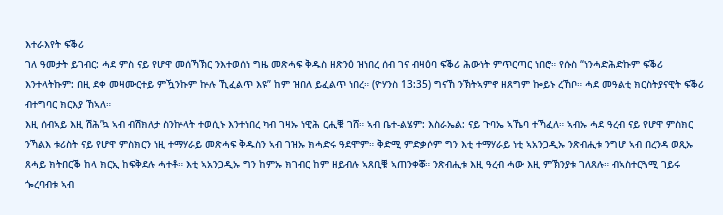እተራእየት ፍቕሪ
ገለ ዓመታት ይገብር: ሓደ ምስ ናይ የሆዋ መሰኻኽር ንእተወሰነ ግዜ መጽሓፍ ቅዱስ ዘጽንዕ ዝነበረ ሰብ ገና ብዛዕባ ፍቕሪ ሕውነት ምጥርጣር ነበሮ። የሱስ “ነንሓድሕድኩም ፍቕሪ እንተላትኩም: በዚ ደቀ መዛሙርተይ ምዃንኩም ኵሉ ኺፈልጥ እዩ” ከም ዝበለ ይፈልጥ ነበረ። (ዮሃንስ 13:35) ግናኸ ንኽትኣምኖ ዘጸግም ኰይኑ ረኸቦ። ሓደ መዓልቲ ክርስትያናዊት ፍቕሪ ብተግባር ክርእያ ኸኣለ።
እዚ ሰብኣይ እዚ ሽሕ’ኳ ኣብ ብሽክለታ ስንኵላት ተወሲኑ እንተነበረ ካብ ገዛኡ ነዊሕ ርሒቑ ገሸ። ኣብ ቤተ-ልሄም: እስራኤል: ናይ ጉባኤ ኣኼባ ተኻፈለ። ኣብኡ ሓደ ዓረብ ናይ የሆዋ ምስክር ንኻልእ ቱሪስት ናይ የሆዋ ምስክርን ነዚ ተማሃራይ መጽሓፍ ቅዱስን ኣብ ገዝኡ ክሓድሩ ዓደሞም። ቅድሚ ምድቃሶም ግን እቲ ተማሃራይ ነቲ ኣአንጋዲኡ ንጽብሒቱ ንግሆ ኣብ በረንዳ ወጺኡ ጸሓይ ክትበርቕ ከላ ክርኢ ከፍቅደሉ ሓተቶ። እቲ ኣአንጋዲኡ ግን ከምኡ ክገብር ከም ዘይብሉ ኣጸቢቑ ኣጠንቀቖ። ንጽብሒቱ እዚ ዓረብ ሓው እዚ ምኽንያቱ ገለጸሉ። ብኣስተርጓሚ ገይሩ ጐረባብቱ ኣብ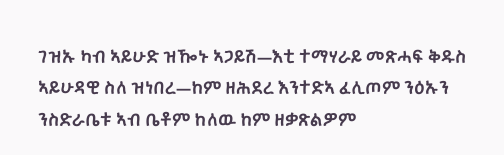ገዝኡ ካብ ኣይሁድ ዝዀኑ ኣጋይሽ—እቲ ተማሃራይ መጽሓፍ ቅዱስ ኣይሁዳዊ ስለ ዝነበረ—ከም ዘሕደረ እንተድኣ ፈሊጦም ንዕኡን ንስድራቤቱ ኣብ ቤቶም ከለዉ ከም ዘቃጽልዎም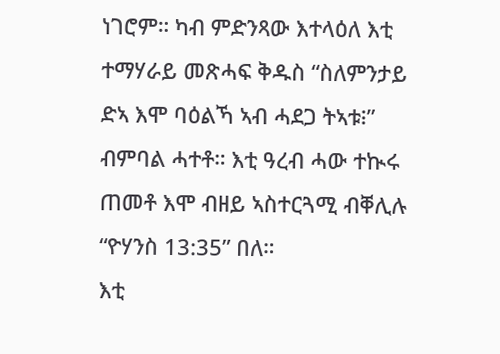ነገሮም። ካብ ምድንጻው እተላዕለ እቲ ተማሃራይ መጽሓፍ ቅዱስ “ስለምንታይ ድኣ እሞ ባዕልኻ ኣብ ሓደጋ ትኣቱ፧” ብምባል ሓተቶ። እቲ ዓረብ ሓው ተኲሩ ጠመቶ እሞ ብዘይ ኣስተርጓሚ ብቐሊሉ “ዮሃንስ 13:35” በለ።
እቲ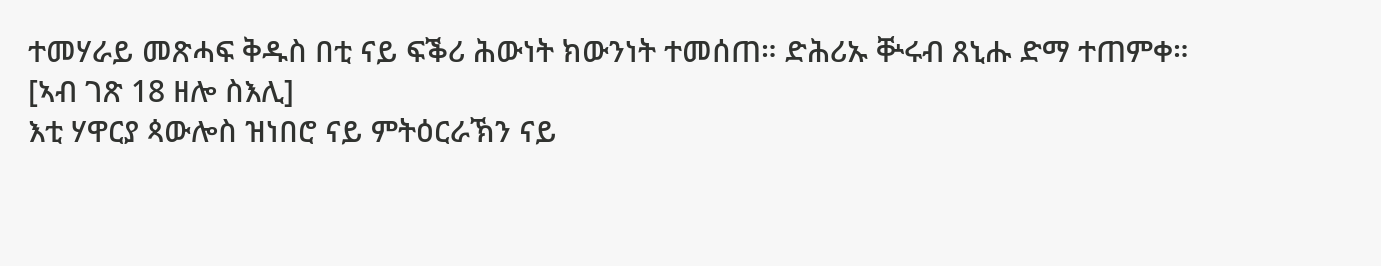ተመሃራይ መጽሓፍ ቅዱስ በቲ ናይ ፍቕሪ ሕውነት ክውንነት ተመሰጠ። ድሕሪኡ ቝሩብ ጸኒሑ ድማ ተጠምቀ።
[ኣብ ገጽ 18 ዘሎ ስእሊ]
እቲ ሃዋርያ ጳውሎስ ዝነበሮ ናይ ምትዕርራኽን ናይ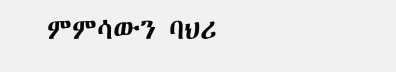ምምሳውን ባህሪ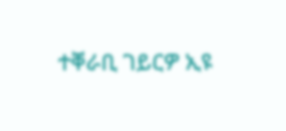ተቐራቢ ገይርዎ ኢዩ